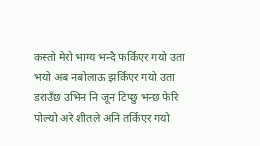कस्तो मेरो भाग्य भन्दै फर्किएर गयो उता
भयो अब नबोलाऊ झर्किएर गयो उता
डराउँछ उभिन नि जून टिप्छु भन्छ फेरि
पोल्यो अरे शीतले अनि तर्किएर गयो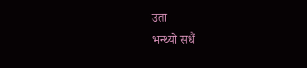उता
भन्थ्यो सधैं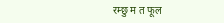रम्छु म त फूल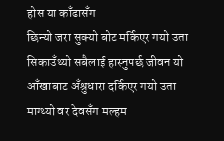होस या काँढासँग
छिन्यो जरा सुक्यो बोट मर्किएर गयो उता
सिकाउँथ्यो सबैलाई हास्नुपर्छ जीवन यो
आँखाबाट अँश्रुधारा दर्किएर गयो उता
माग्थ्यो वर देवसँग मल्हम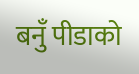बनुँ पीडाको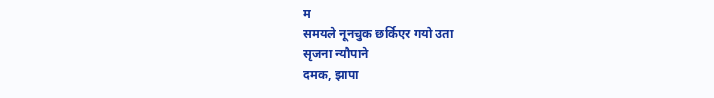म
समयले नूनचुक छर्किएर गयो उता
सृजना न्यौपाने
दमक, झापा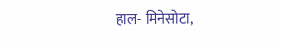हाल- मिनेसोटा,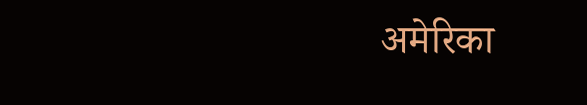अमेरिका